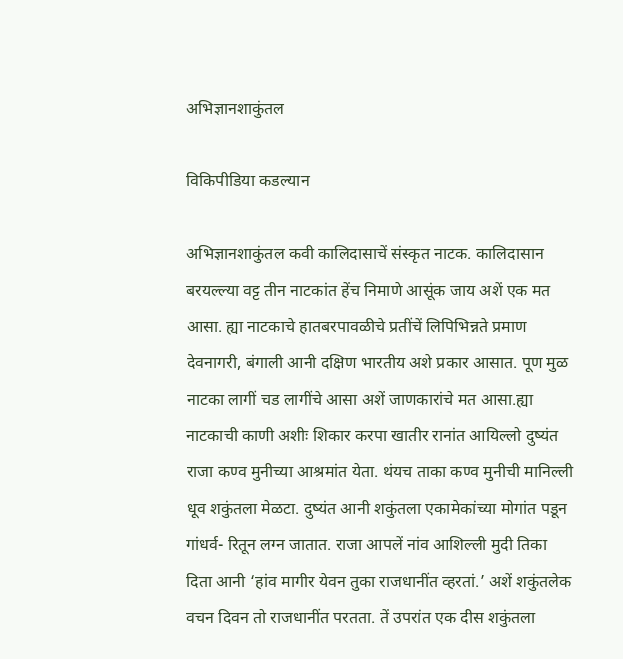अभिज्ञानशाकुंतल

विकिपीडिया कडल्यान

अभिज्ञानशाकुंतल कवी कालिदासाचें संस्कृत नाटक. कालिदासान बरयल्ल्या वट्ट तीन नाटकांत हेंच निमाणे आसूंक जाय अशें एक मत आसा. ह्या नाटकाचे हातबरपावळीचे प्रतींचें लिपिभिन्नते प्रमाण देवनागरी, बंगाली आनी दक्षिण भारतीय अशे प्रकार आसात. पूण मुळ नाटका लागीं चड लागींचे आसा अशें जाणकारांचे मत आसा.ह्या नाटकाची काणी अशीः शिकार करपा खातीर रानांत आयिल्लो दुष्यंत राजा कण्व मुनीच्या आश्रमांत येता. थंयच ताका कण्व मुनीची मानिल्ली धूव शकुंतला मेळटा. दुष्यंत आनी शकुंतला एकामेकांच्या मोगांत पडून गांधर्व- रितून लग्न जातात. राजा आपलें नांव आशिल्ली मुदी तिका दिता आनी ‘हांव मागीर येवन तुका राजधानींत व्हरतां.’ अशें शकुंतलेक वचन दिवन तो राजधानींत परतता. तें उपरांत एक दीस शकुंतला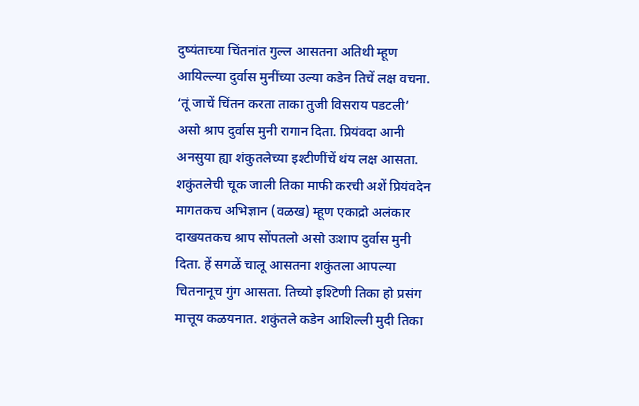दुष्यंताच्या चिंतनांत गुल्ल आसतना अतिथी म्हूण आयिल्ल्या दुर्वास मुनींच्या उल्या कडेन तिचें लक्ष वचना. ‘तूं जाचें चिंतन करता ताका तुजी विसराय पडटली’ असो श्राप दुर्वास मुनी रागान दिता. प्रियंवदा आनी अनसुया ह्या शंकुतलेच्या इश्टीणींचें थंय लक्ष आसता. शकुंतलेची चूक जाली तिका माफी करची अशें प्रियंवदेन मागतकच अभिज्ञान (वळख) म्हूण एकाद्रो अलंकार दाखयतकच श्राप सोंपतलो असो उःशाप दुर्वास मुनी दिता. हें सगळें चालू आसतना शकुंतला आपल्या चितनानूच गुंग आसता. तिच्यो इश्टिणी तिका हो प्रसंग मात्तूय कळयनात. शकुंतले कडेन आशिल्ली मुदी तिका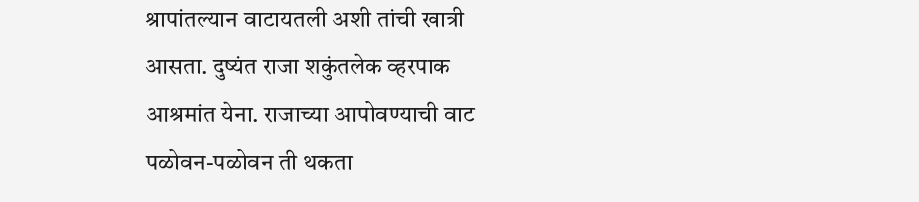श्रापांतल्यान वाटायतली अशी तांची खात्री आसता. दुष्यंत राजा शकुंतलेक व्हरपाक आश्रमांत येना. राजाच्या आपोवण्याची वाट पळोवन-पळोवन ती थकता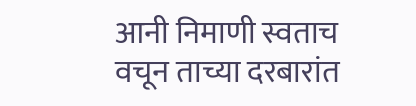आनी निमाणी स्वताच वचून ताच्या दरबारांत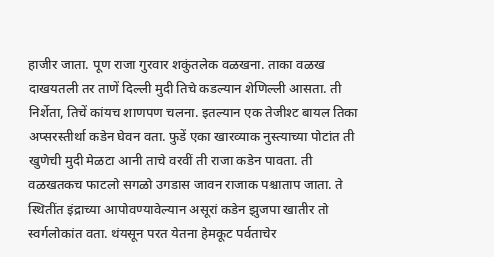हाजीर जाता. पूण राजा गुरवार शकुंतलेक वळखना. ताका वळख दाखयतली तर ताणें दिल्ली मुदी तिचे कडल्यान शेणिल्ली आसता. ती निर्शेता, तिचें कांयच शाणपण चलना. इतल्यान एक तेजीश्ट बायल तिका अप्सरस्तीर्था कडेन घेवन वता. फुडें एका खारव्याक नुस्त्याच्या पोटांत ती खुणेची मुदी मेळटा आनी ताचे वरवीं ती राजा कडेन पावता. ती वळखतकच फाटलो सगळो उगडास जावन राजाक पश्चाताप जाता. ते स्थितींत इंद्राच्या आपोवण्यावेल्यान असूरां कडेन झुजपा खातीर तो स्वर्गलोकांत वता. थंयसून परत येतना हेमकूट पर्वताचेर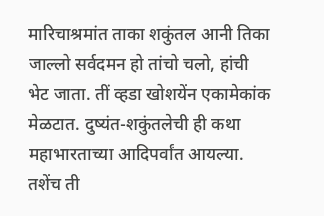मारिचाश्रमांत ताका शकुंतल आनी तिका जाल्लो सर्वदमन हो तांचो चलो, हांची भेट जाता. तीं व्हडा खोशयेंन एकामेकांक मेळटात. दुष्यंत-शकुंतलेची ही कथा महाभारताच्या आदिपर्वांत आयल्या. तशेंच ती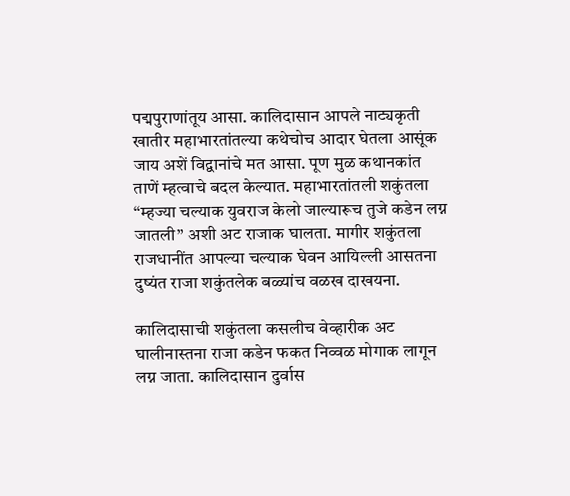पद्मपुराणांतूय आसा. कालिदासान आपले नाट्यकृती खातीर महाभारतांतल्या कथेचोच आदार घेतला आसूंक जाय अशें विद्वानांचे मत आसा. पूण मुळ कथानकांत ताणें म्हत्वाचे बदल केल्यात. महाभारतांतली शकुंतला “म्हज्या चल्याक युवराज केलो जाल्यारूच तुजे कडेन लग्न जातली” अशी अट राजाक घालता. मागीर शकुंतला राजधानींत आपल्या चल्याक घेवन आयिल्ली आसतना दुष्यंत राजा शकुंतलेक बळ्यांच वळख दाखयना.

कालिदासाची शकुंतला कसलीच वेव्हारीक अट घालीनास्तना राजा कडेन फकत निव्वळ मोगाक लागून लग्न जाता. कालिदासान दुर्वास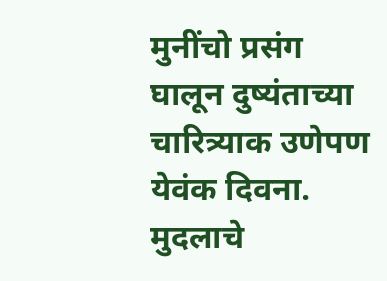मुनींचो प्रसंग घालून दुष्यंताच्या चारित्र्याक उणेपण येवंक दिवना. मुदलाचे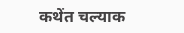कथेंत चल्याक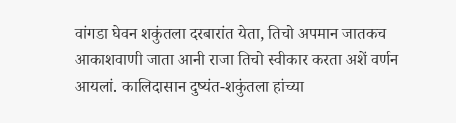वांगडा घेवन शकुंतला दरबारांत येता, तिचो अपमान जातकच आकाशवाणी जाता आनी राजा तिचो स्वीकार करता अशें वर्णन आयलां. कालिदासान दुष्यंत-शकुंतला हांच्या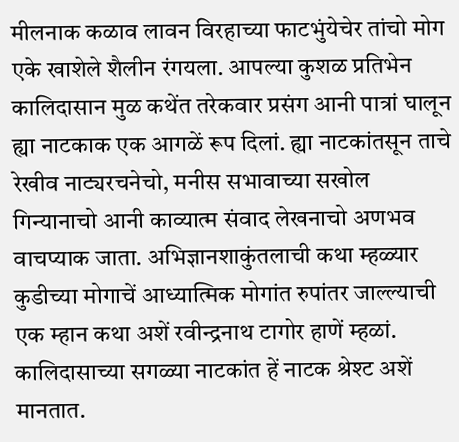मीलनाक कळाव लावन विरहाच्या फाटभुंयेचेर तांचो मोग एके खाशेले शैलीन रंगयला. आपल्या कुशळ प्रतिभेन कालिदासान मुळ कथेंत तरेकवार प्रसंग आनी पात्रां घालून ह्या नाटकाक एक आगळें रूप दिलां. ह्या नाटकांतसून ताचे रेखीव नाट्यरचनेचो, मनीस सभावाच्या सखोल गिन्यानाचो आनी काव्यात्म संवाद लेखनाचो अणभव वाचप्याक जाता. अभिज्ञानशाकुंतलाची कथा म्हळ्यार कुडीच्या मोगाचें आध्यात्मिक मोगांत रुपांतर जाल्ल्याची एक म्हान कथा अशें रवीन्द्रनाथ टागोर हाणें म्हळां. कालिदासाच्या सगळ्या नाटकांत हें नाटक श्रेश्ट अशें मानतात.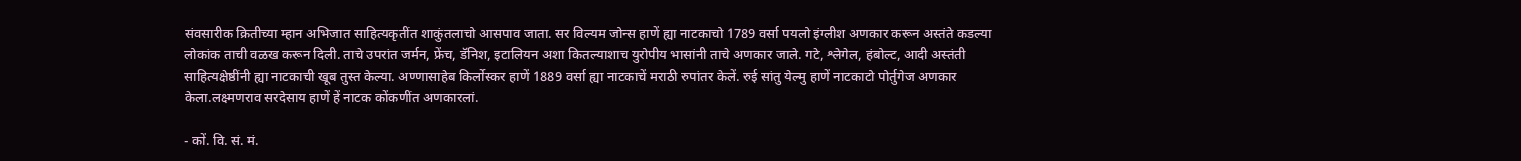संवसारीक क्रितीच्या म्हान अभिजात साहित्यकृतींत शाकुंतलाचो आसपाव जाता. सर विल्यम जोन्स हाणें ह्या नाटकाचो 1789 वर्सा पयलो इंग्लीश अणकार करून अस्तंते कडल्या लोकांक ताची वळख करून दिली. ताचे उपरांत जर्मन, फ्रेंच, डॅनिश, इटालियन अशा कितल्याशाच युरोपीय भासांनी ताचे अणकार जाले. गटे, श्लेगेल, हंबोल्ट, आदी अस्तंती साहित्यक्षेष्ठींनी ह्या नाटकाची खूब तुस्त केल्या. अण्णासाहेब किर्लोस्कर हाणें 1889 वर्सा ह्या नाटकाचें मराठी रुपांतर केलें. रुई सांतु येल्मु हाणें नाटकाटो पोर्तुगेज अणकार केला.लक्ष्मणराव सरदेसाय हाणें हें नाटक कोंकणींत अणकारलां.

- कों. वि. सं. मं.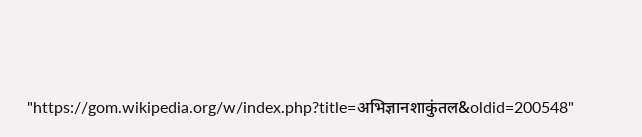"https://gom.wikipedia.org/w/index.php?title=अभिज्ञानशाकुंतल&oldid=200548"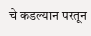चे कडल्यान परतून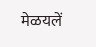मेळयलें